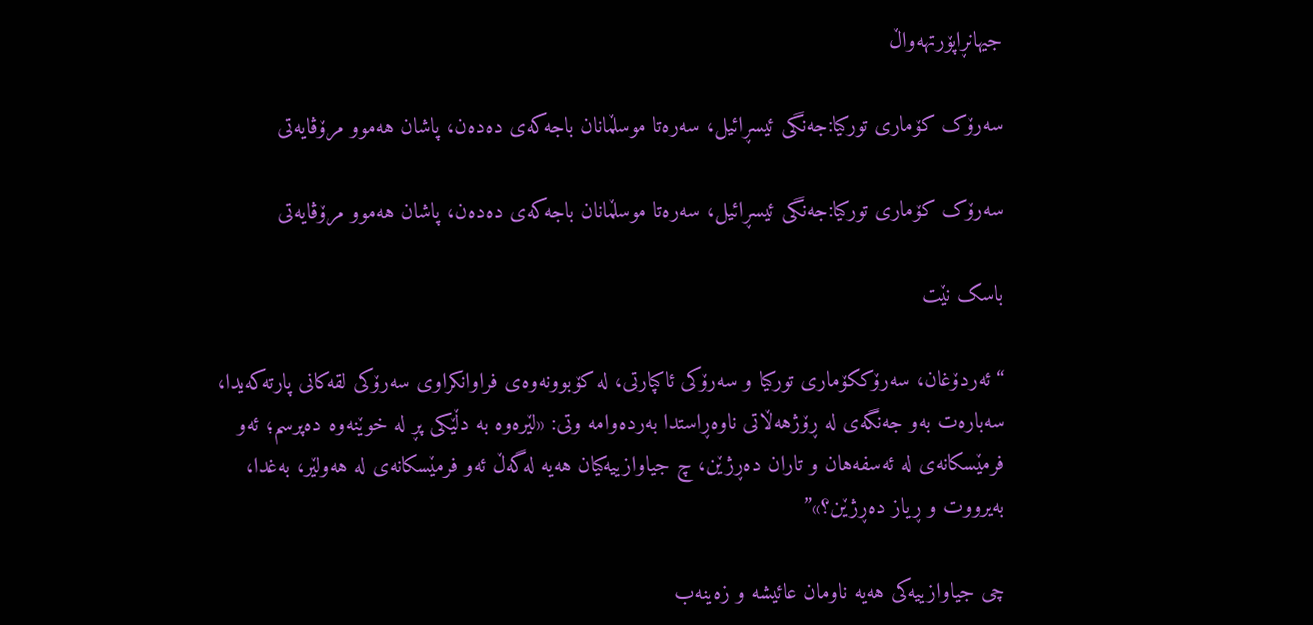جیهانڕاپۆرتهەواڵ

سەرۆک کۆماری تورکیا:جەنگی ئیسڕائیل، سەرەتا موسڵمانان باجەکەی دەدەن، پاشان هەموو مرۆڤایەتی

سەرۆک کۆماری تورکیا:جەنگی ئیسڕائیل، سەرەتا موسڵمانان باجەکەی دەدەن، پاشان هەموو مرۆڤایەتی

باسک نێت

“ئەردۆغان، سەرۆککۆماری تورکیا و سەرۆکی ئاکپارتی، لە کۆبوونەوەی فراوانکراوی سەرۆکی لقەکانی پارتەکەیدا، سەبارەت بەو جەنگەی لە ڕۆژهەڵاتی ناوەڕاستدا بەردەوامە وتی: «لێرەوە بە دڵێکی پڕ لە خوێنەوە دەپرسم؛ ئەو فرمێسکانەی لە ئەسفەهان و تاران دەڕژێن، چ جیاوازییەکیان هەیە لەگەڵ ئەو فرمێسکانەی لە هەولێر، بەغدا، بەیرووت و ڕیاز دەڕژێن؟»”

چی جیاوازییەکی هەیە ناومان عائیشە و زەینەب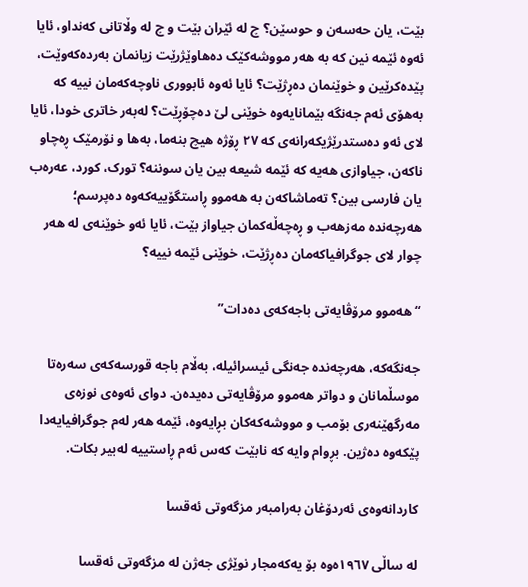بێت، یان حەسەن و حوسێن؟ چ لە ئێران بێت و چ لە وڵاتانی کەنداو، ئایا ئەوە ئێمە نین کە بە هەر مووشەکێک دەهاوێژرێت زیانمان بەردەکەوێت، پێدەکرێین و خوێنمان دەڕژێت؟ ئایا ئەوە ئابووری ناوچەکەمان نییە کە بەهۆی ئەم جەنگە بێمانایەوە خوێنی لێ دەچۆڕێت؟ لەبەر خاتری خودا، ئایا لای ئەو دەستدرێژیکەرانەی کە ٢٧ ڕۆژە هیچ بنەما، بەها و نۆرمێک ڕەچاو ناکەن، جیاوازی هەیە کە ئێمە شیعە بین یان سوننە؟ تورک، کورد، عەرەب یان فارسی بین؟ تەماشاکەن بە هەموو ڕاستگۆییەکەوە دەپرسم؛ هەرچەندە مەزهەب و ڕەچەڵەکمان جیاواز بێت، ئایا ئەو خوێنەی لە هەر چوار لای جوگرافیاکەمان دەڕژێت، خوێنی ئێمە نییە؟

“هەموو مرۆڤایەتی باجەکەی دەدات”

جەنگەکە، هەرچەندە جەنگی ئیسرائیلە، بەڵام باجە قورسەکەی سەرەتا موسڵمانان و دواتر هەموو مرۆڤایەتی دەیدەن. دوای ئەوەی نوزەی مەرگهێنەری بۆمب و مووشەکەکان بڕایەوە، ئێمە هەر لەم جوگرافیایەدا پێکەوە دەژین. بڕوام وایە کە نابێت کەس ئەم ڕاستییە لەبیر بکات.

کاردانەوەی ئەردۆغان بەرامبەر مزگەوتی ئەقسا

لە ساڵی ١٩٦٧ەوە بۆ یەکەمجار نوێژی جەژن لە مزگەوتی ئەقسا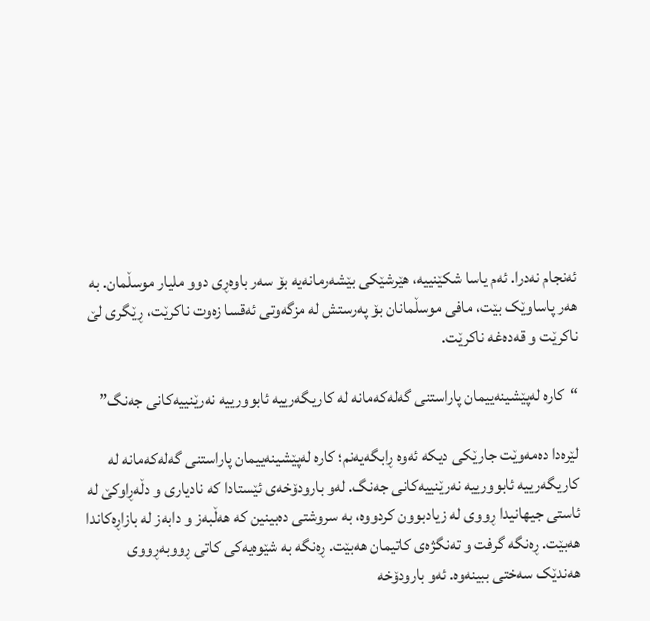ئەنجام نەدرا. ئەم یاسا شکێنییە، هێرشێکی بێشەرمانەیە بۆ سەر باوەڕی دوو ملیار موسڵمان. بە هەر پاساوێک بێت، مافی موسڵمانان بۆ پەرستش لە مزگەوتی ئەقسا زەوت ناکرێت، ڕێگری لێ ناکرێت و قەدەغە ناکرێت.

“کارە لەپێشینەییمان پاراستنی گەلەکەمانە لە کاریگەرییە ئابوورییە نەرێنییەکانی جەنگ”

لێرەدا دەمەوێت جارێکی دیکە ئەوە ڕابگەیەنم؛ کارە لەپێشینەییمان پاراستنی گەلەکەمانە لە کاریگەرییە ئابوورییە نەرێنییەکانی جەنگ. لەو بارودۆخەی ئێستادا کە نادیاری و دڵەڕاوکێ لە ئاستی جیهانیدا ڕووی لە زیادبوون کردووە، بە سروشتی دەبینین کە هەڵبەز و دابەز لە بازاڕەکاندا هەبێت. ڕەنگە گرفت و تەنگژەی کاتیمان هەبێت. ڕەنگە بە شێوەیەکی کاتی ڕووبەڕووی هەندێک سەختی ببینەوە. ئەو بارودۆخە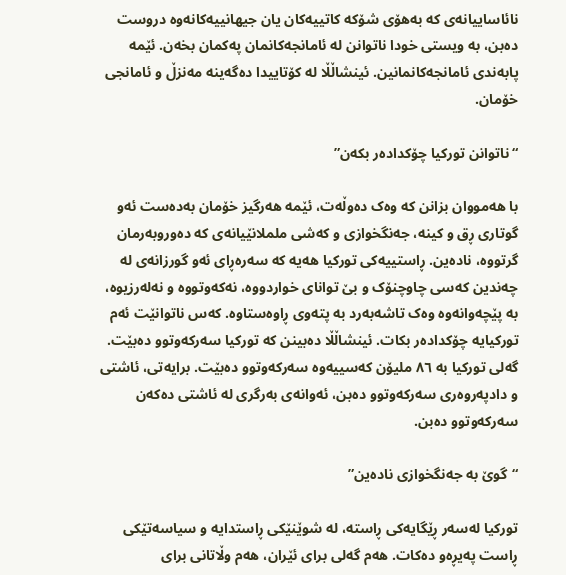نائاساییانەی کە بەهۆی شۆکە کاتییەکان یان جیهانییەکانەوە دروست دەبن، بە ویستی خودا ناتوانن لە ئامانجەکانمان پەکمان بخەن. ئێمە پابەندی ئامانجەکانمانین. ئینشاڵڵا لە کۆتاییدا دەگەینە مەنزڵ و ئامانجی خۆمان.

“ناتوانن تورکیا چۆکدادەر بکەن”

با هەمووان بزانن کە وەک دەوڵەت، ئێمە هەرگیز خۆمان بەدەست ئەو گوتاری ڕق و کینە، جەنگخوازی و کەشی ململانێیانەی کە دەوروبەرمان گرتووە، نادەین. ڕاستییەکی تورکیا هەیە کە سەرەڕای ئەو گورزانەی لە چەندین کەسی چاوچنۆک و بێ توانای خواردووە، نەکەوتووە و نەلەرزیوە، بە پێچەوانەوە وەک تاشەبەرد بە پتەوی ڕاوەستاوە. کەس ناتوانێت ئەم تورکیایە چۆکدادەر بکات. ئینشاڵڵا دەبینن کە تورکیا سەرکەوتوو دەبێت. گەلی تورکیا بە ٨٦ ملیۆن کەسییەوە سەرکەوتوو دەبێت. برایەتی، ئاشتی و دادپەروەری سەرکەوتوو دەبن، ئەوانەی بەرگری لە ئاشتی دەکەن سەرکەوتوو دەبن.

“گوێ بە جەنگخوازی نادەین”

تورکیا لەسەر ڕێگایەکی ڕاستە، لە شوێنێکی ڕاستدایە و سیاسەتێکی ڕاست پەیڕەو دەکات. هەم گەلی برای ئێران، هەم وڵاتانی برای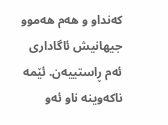کەنداو و هەم هەموو جیهانیش ئاگاداری ئەم ڕاستییەن. ئێمە ناکەوینە ناو ئەو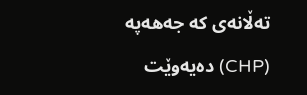تەڵانەی کە جەهەپە (CHP) دەیەوێت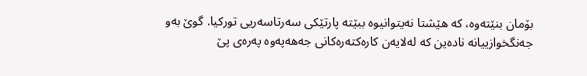بۆمان بنێتەوە، کە هێشتا نەیتوانیوە ببێتە پارتێکی سەرتاسەریی تورکیا. گوێ بەو جەنگخوازییانە نادەین کە لەلایەن کارەکتەرەکانی جەهەپەوە پەرەی پێ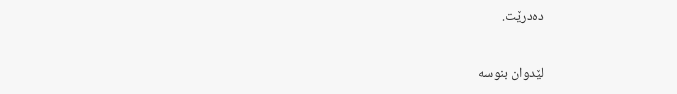دەدرێت.

لێدوان بنوسە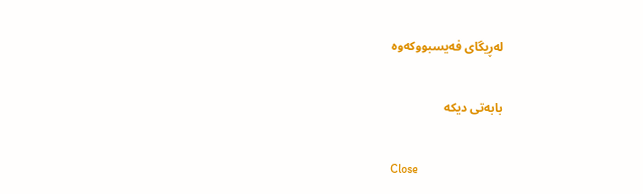لەڕیگای فەیسبووکەوە

بابەتی دیكە

Close